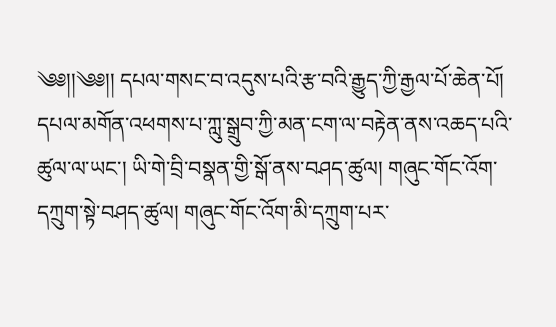༄༅།།༄༅།། དཔལ་གསང་བ་འདུས་པའི་རྩ་བའི་རྒྱུད་ཀྱི་རྒྱལ་པོ་ཆེན་པོ། དཔལ་མགོན་འཕགས་པ་ཀླུ་སྒྲུབ་ཀྱི་མན་ངག་ལ་བརྟེན་ནས་འཆད་པའི་ཚུལ་ལ་ཡང་། ཡི་གེ་བྲི་བསྣན་གྱི་སྒོ་ནས་བཤད་ཚུལ། གཞུང་གོང་འོག་དཀྲུག་སྟེ་བཤད་ཚུལ། གཞུང་གོང་འོག་མི་དཀྲུག་པར་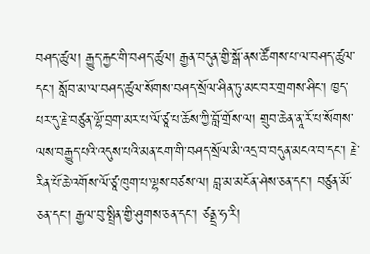བཤད་ཚུལ། རྒྱུད་རྐྱང་གི་བཤད་ཚུལ། རྒྱན་བདུན་གྱི་སྒོ་ནས་ཚོགས་པ་ལ་བཤད་ཚུལ་དང་། སློབ་མ་ལ་བཤད་ཚུལ་སོགས་བཤད་སྲོལ་ཤིན་ཏུ་མང་བར་གྲགས་ཤིང་། ཁྱད་པར་དུ་རྗེ་བཙུན་ལྷོ་བྲག་མར་པ་ལོ་ཙཱ་པ་ཆོས་ཀྱི་བློ་གྲོས་ལ། གྲུབ་ཆེན་ནཱ་རོ་པ་སོགས་ལས་བརྒྱུད་པའི་འདུས་པའི་མན་ངག་གི་བཤད་སྲོལ་མི་འདྲ་བ་བདུན་མངའ་བ་དང་། རྗེ་རིན་པོ་ཆེ་འགོས་ལོ་ཙཱ་ཁུག་པ་ལྷས་བཙས་ལ། བླ་མ་མངོན་ཤེས་ཅན་དང་། བཙུན་མོ་ཅན་དང་། རྒྱལ་བུ་སྤྲིན་གྱི་ཤུགས་ཅན་དང་། ཙནྡྲ་ཧ་རི།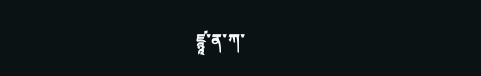ཛྙཱ་ན་ཀ་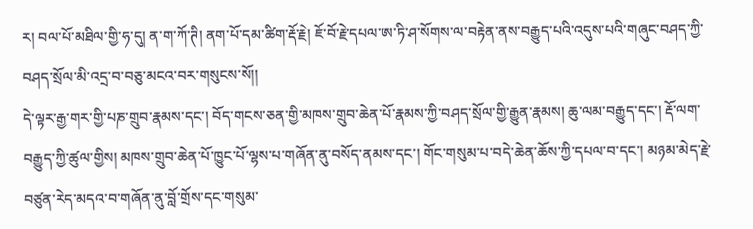ར། བལ་པོ་མཐིལ་གྱི་ཧ་དུ། ན་ག་ཀོ་ཊི། ནག་པོ་དམ་ཚིག་རྡོ་རྗེ། ཇོ་བོ་རྗེ་དཔལ་ཨ་ཏི་ཤ་སོགས་ལ་བརྟེན་ནས་བརྒྱུད་པའི་འདུས་པའི་གཞུང་བཤད་ཀྱི་བཤད་སྲོལ་མི་འདྲ་བ་བཅུ་མངའ་བར་གསུངས་སོ།།
དེ་ལྟར་རྒྱ་གར་གྱི་པཎ་གྲུབ་རྣམས་དང་། བོད་གངས་ཅན་གྱི་མཁས་གྲུབ་ཆེན་པོ་རྣམས་ཀྱི་བཤད་སྲོལ་གྱི་རྒྱུན་རྣམས། ཆུ་ལམ་བརྒྱུད་དང་། རྡོ་ལག་བརྒྱུད་ཀྱི་ཚུལ་གྱིས། མཁས་གྲུབ་ཆེན་པོ་ཁྱུང་པོ་ལྷས་པ་གཞོན་ནུ་བསོད་ནམས་དང་། གོང་གསུམ་པ་བདེ་ཆེན་ཆོས་ཀྱི་དཔལ་བ་དང་། མཉམ་མེད་རྗེ་བཙུན་རེད་མདའ་བ་གཞོན་ནུ་བློ་གྲོས་དང་གསུམ་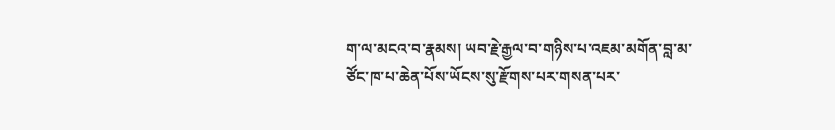ག་ལ་མངའ་བ་རྣམས། ཡབ་རྗེ་རྒྱལ་བ་གཉིས་པ་འཇམ་མགོན་བླ་མ་ཙོང་ཁ་པ་ཆེན་པོས་ཡོངས་སུ་རྫོགས་པར་གསན་པར་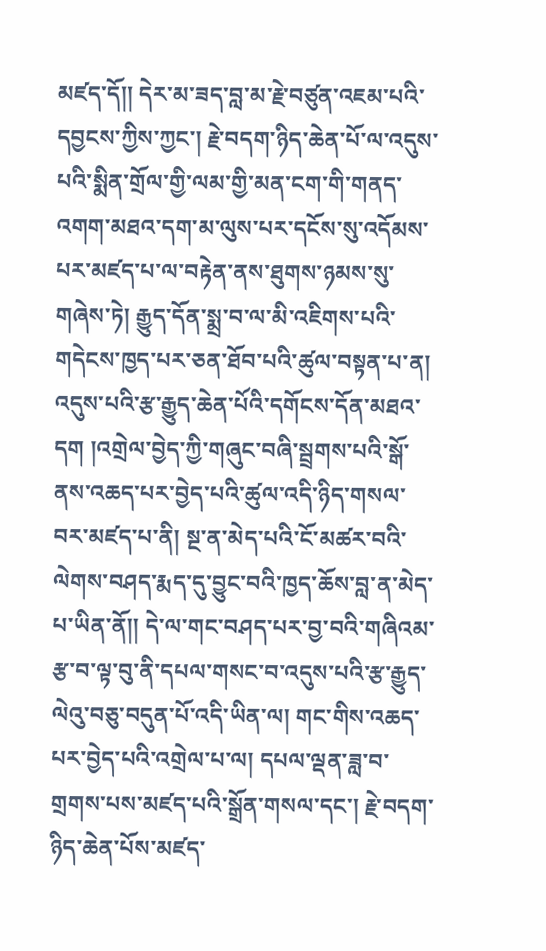མཛད་དོ།། དེར་མ་ཟད་བླ་མ་རྗེ་བཙུན་འཇམ་པའི་དབྱངས་ཀྱིས་ཀྱང་། རྗེ་བདག་ཉིད་ཆེན་པོ་ལ་འདུས་པའི་སྨིན་གྲོལ་གྱི་ལམ་གྱི་མན་ངག་གི་གནད་འགག་མཐའ་དག་མ་ལུས་པར་དངོས་སུ་འདོམས་པར་མཛད་པ་ལ་བརྟེན་ནས་ཐུགས་ཉམས་སུ་གཞེས་ཏེ། རྒྱུད་དོན་སྨྲ་བ་ལ་མི་འཇིགས་པའི་གདེངས་ཁྱད་པར་ཅན་ཐོབ་པའི་ཚུལ་བསྟན་པ་ན། འདུས་པའི་རྩ་རྒྱུད་ཆེན་པོའི་དགོངས་དོན་མཐའ་དག །འགྲེལ་བྱེད་ཀྱི་གཞུང་བཞི་སྦྲགས་པའི་སྒོ་ནས་འཆད་པར་བྱེད་པའི་ཚུལ་འདི་ཉིད་གསལ་བར་མཛད་པ་ནི། སྔ་ན་མེད་པའི་ངོ་མཚར་བའི་ལེགས་བཤད་རྨད་དུ་བྱུང་བའི་ཁྱད་ཆོས་བླ་ན་མེད་པ་ཡིན་ནོ།། དེ་ལ་གང་བཤད་པར་བྱ་བའི་གཞིའམ་རྩ་བ་ལྟ་བུ་ནི་དཔལ་གསང་བ་འདུས་པའི་རྩ་རྒྱུད་ལེའུ་བཅུ་བདུན་པོ་འདི་ཡིན་ལ། གང་གིས་འཆད་པར་བྱེད་པའི་འགྲེལ་པ་ལ། དཔལ་ལྡན་ཟླ་བ་གྲགས་པས་མཛད་པའི་སྒྲོན་གསལ་དང་། རྗེ་བདག་ཉིད་ཆེན་པོས་མཛད་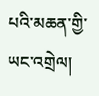པའི་མཆན་གྱི་ཡང་འགྲེལ།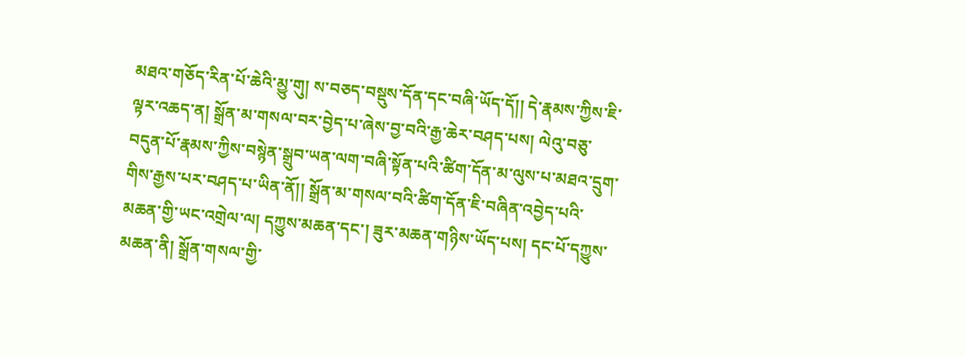མཐའ་གཅོད་རིན་པོ་ཆེའི་མྱུ་གུ། ས་བཅད་བསྡུས་དོན་དང་བཞི་ཡོད་དོ།། དེ་རྣམས་ཀྱིས་ཇི་ལྟར་འཆད་ན། སྒྲོན་མ་གསལ་བར་བྱེད་པ་ཞེས་བྱ་བའི་རྒྱ་ཆེར་བཤད་པས། ལེའུ་བཅུ་བདུན་པོ་རྣམས་ཀྱིས་བསྙེན་སྒྲུབ་ཡན་ལག་བཞི་སྟོན་པའི་ཚིག་དོན་མ་ལུས་པ་མཐའ་དྲུག་གིས་རྒྱས་པར་བཤད་པ་ཡིན་ནོ།། སྒྲོན་མ་གསལ་བའི་ཚིག་དོན་ཇི་བཞིན་འབྱེད་པའི་མཆན་གྱི་ཡང་འགྲེལ་ལ། དཀྱུས་མཆན་དང་། ཟུར་མཆན་གཉིས་ཡོད་པས། དང་པོ་དཀྱུས་མཆན་ནི། སྒྲོན་གསལ་གྱི་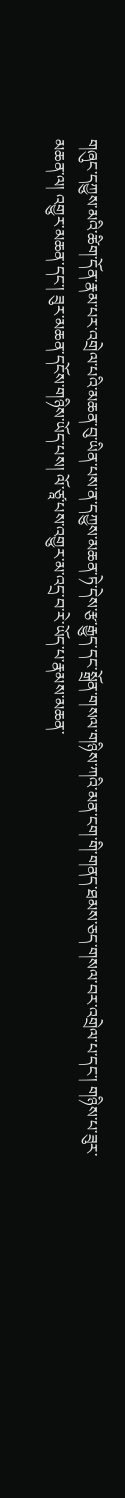གཞུང་དཀྱུས་མའི་ཚིག་དོན་རྣམ་པར་འགྲེལ་པའི་མཆན་བུ་ཡིན་པས་ན་དཀྱུས་མཆན་ཏེ་དེས་རྩ་རྒྱུད་དང་སྒྲོན་གསལ་གཉིས་ཀའི་མན་ངག་གི་གནད་ཐམས་ཅད་གསལ་བར་འགྲེལ་པ་དང་། གཉིས་པ་ཟུར་མཆན་ལ། འགྱུར་མཆན་དང་། ཟུར་མཆན་དངོས་གཉིས་ཡོད་པས། ལོ་ཙཱ་པས་འགྱུར་མ་འདྲ་བ་རེ་ཡོད་པ་རྣམས་མཆན་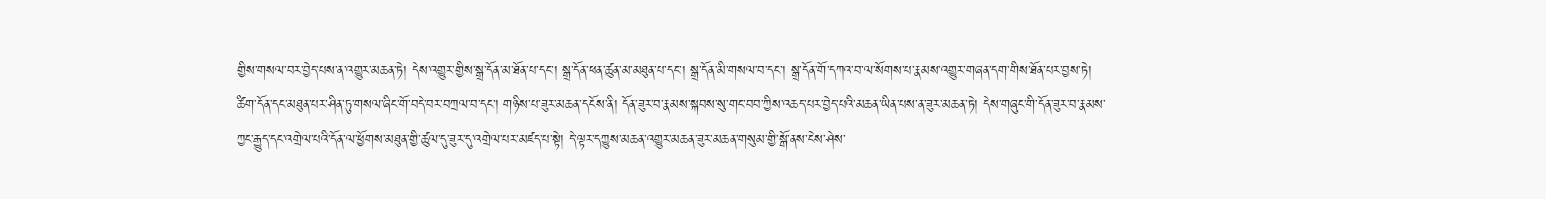གྱིས་གསལ་བར་བྱེད་པས་ན་འགྱུར་མཆན་ཏེ། དེས་འགྱུར་གྱིས་སྒྲ་དོན་མ་ཐོན་པ་དང་། སྒྲ་དོན་ཕན་ཚུན་མ་མཐུན་པ་དང་། སྒྲ་དོན་མི་གསལ་བ་དང་། སྒྲ་དོན་གོ་དཀའ་བ་ལ་སོགས་པ་རྣམས་འགྱུར་གཞན་དག་གིས་ཐོན་པར་བྱས་ཏེ། ཚིག་དོན་དང་མཐུན་པར་ཤིན་ཏུ་གསལ་ཞིང་གོ་བདེ་བར་བཀྲལ་བ་དང་། གཉིས་པ་ཟུར་མཆན་དངོས་ནི། དོན་ཟུར་བ་རྣམས་སྐབས་སུ་གང་བབ་ཀྱིས་འཆད་པར་བྱེད་པའི་མཆན་ཡིན་པས་ན་ཟུར་མཆན་ཏེ། དེས་གཞུང་གི་དོན་ཟུར་བ་རྣམས་ཀྱང་རྒྱུད་དང་འགྲེལ་པའི་དོན་ལ་ཕྱོགས་མཐུན་གྱི་ཚུལ་དུ་ཟུར་དུ་འགྲེལ་པར་མཛད་པ་སྟེ། དེ་ལྟར་དཀྱུས་མཆན་འགྱུར་མཆན་ཟུར་མཆན་གསུམ་གྱི་སྒོ་ནས་ངེས་ཤེས་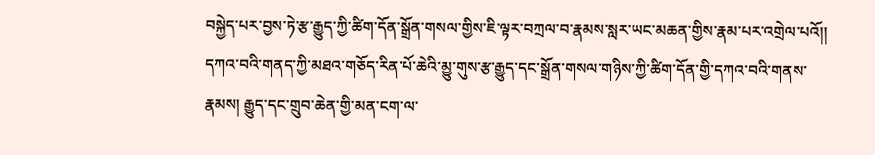བསྐྱེད་པར་བྱས་ཏེ་རྩ་རྒྱུད་ཀྱི་ཚིག་དོན་སྒྲོན་གསལ་གྱིས་ཇི་ལྟར་བཀྲལ་བ་རྣམས་སླར་ཡང་མཆན་གྱིས་རྣམ་པར་འགྲེལ་པའོ།། དཀའ་བའི་གནད་ཀྱི་མཐའ་གཅོད་རིན་པོ་ཆེའི་མྱུ་གུས་རྩ་རྒྱུད་དང་སྒྲོན་གསལ་གཉིས་ཀྱི་ཚིག་དོན་གྱི་དཀའ་བའི་གནས་རྣམས། རྒྱུད་དང་གྲུབ་ཆེན་གྱི་མན་ངག་ལ་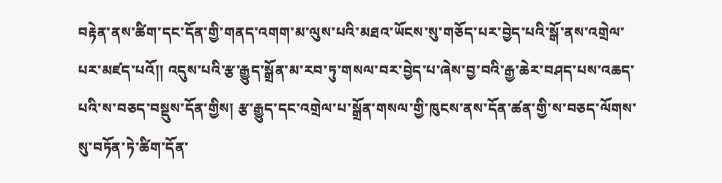བརྟེན་ནས་ཚིག་དང་དོན་གྱི་གནད་འགག་མ་ལུས་པའི་མཐའ་ཡོངས་སུ་གཅོད་པར་བྱེད་པའི་སྒོ་ནས་འགྲེལ་པར་མཛད་པའོ།། འདུས་པའི་རྩ་རྒྱུད་སྒྲོན་མ་རབ་ཏུ་གསལ་བར་བྱེད་པ་ཞེས་བྱ་བའི་རྒྱ་ཆེར་བཤད་པས་འཆད་པའི་ས་བཅད་བསྡུས་དོན་གྱིས། རྩ་རྒྱུད་དང་འགྲེལ་པ་སྒྲོན་གསལ་གྱི་ཁུངས་ནས་དོན་ཚན་གྱི་ས་བཅད་ལོགས་སུ་བཏོན་ཏེ་ཚིག་དོན་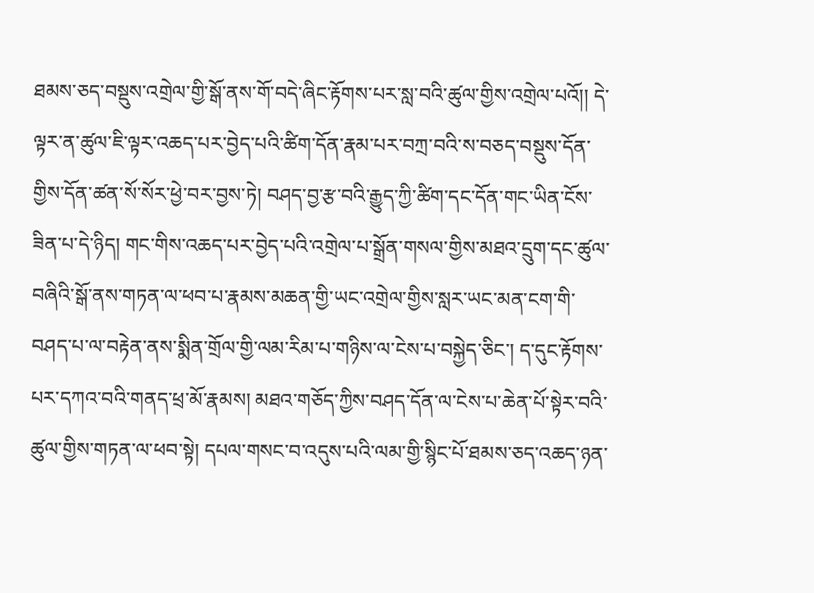ཐམས་ཅད་བསྡུས་འགྲེལ་གྱི་སྒོ་ནས་གོ་བདེ་ཞིང་རྟོགས་པར་སླ་བའི་ཚུལ་གྱིས་འགྲེལ་པའོ།། དེ་ལྟར་ན་ཚུལ་ཇི་ལྟར་འཆད་པར་བྱེད་པའི་ཚིག་དོན་རྣམ་པར་བཀྲ་བའི་ས་བཅད་བསྡུས་དོན་གྱིས་དོན་ཚན་སོ་སོར་ཕྱེ་བར་བྱས་ཏེ། བཤད་བྱ་རྩ་བའི་རྒྱུད་ཀྱི་ཚིག་དང་དོན་གང་ཡིན་ངོས་ཟིན་པ་དེ་ཉིད། གང་གིས་འཆད་པར་བྱེད་པའི་འགྲེལ་པ་སྒྲོན་གསལ་གྱིས་མཐའ་དྲུག་དང་ཚུལ་བཞིའི་སྒོ་ནས་གཏན་ལ་ཕབ་པ་རྣམས་མཆན་གྱི་ཡང་འགྲེལ་གྱིས་སླར་ཡང་མན་ངག་གི་བཤད་པ་ལ་བརྟེན་ནས་སྨིན་གྲོལ་གྱི་ལམ་རིམ་པ་གཉིས་ལ་ངེས་པ་བསྐྱེད་ཅིང་། ད་དུང་རྟོགས་པར་དཀའ་བའི་གནད་ཕྲ་མོ་རྣམས། མཐའ་གཅོད་ཀྱིས་བཤད་དོན་ལ་ངེས་པ་ཆེན་པོ་སྟེར་བའི་ཚུལ་གྱིས་གཏན་ལ་ཕབ་སྟེ། དཔལ་གསང་བ་འདུས་པའི་ལམ་གྱི་སྙིང་པོ་ཐམས་ཅད་འཆད་ཉན་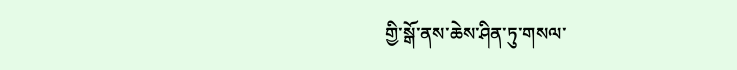གྱི་སྒོ་ནས་ཆེས་ཤིན་ཏུ་གསལ་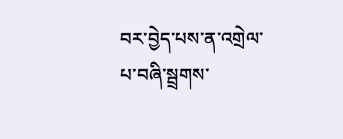བར་བྱེད་པས་ན་འགྲེལ་པ་བཞི་སྦྲགས་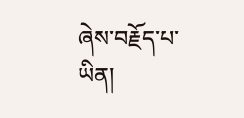ཞེས་བརྗོད་པ་ཡིན།